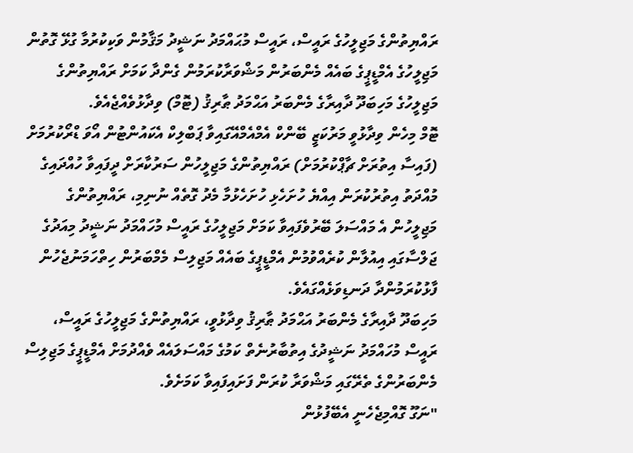ރައްޔިތުންގެ މަޖިލީހުގެ ރައީސް، ރައީސް މުޙައްމަދު ނަޝީދު މަޤާމުން ވަކިކުރުމާ ގުޅޭ ގޮތުން މަޖިލީހުގެ އެމްޑީޕީގެ ބައެއް މެންބަރުން މަޝްވަރާކުރަމުން ގެންދާ ކަމަށް ރައްޔިތުންގެ މަޖިލީހުގެ މަހިބަދޫ ދާއިރާގެ މެންބަރު އަޙްމަދު ޠާރިޤު (ޓޮމް) ވިދާޅުވެއްޖެއެވެ.
ޓޮމް މިހެން ވިދާޅުވީ މަރުކަޒީ ބޭންކް އެމްއެމްއޭގައިވާ ޕަބްލިކް އެކައުންޓުން އޯވަ ޑްރޯކުރުމަށް (ފައިސާ އިތުރަށް ޗާޕްކުރުމަށް) ރައްޔިތުންގެ މަޖިލީހުން ސަރުކާރަށް ދީފައިވާ ހުއްދައިގެ މުއްދަތު އިތުރުކުރަން އިއްޔެ ހުށަހެޅި ހުށަހެޅުމާ މެދު ގޮތެއް ނުނިމި، ރައްޔިތުންގެ މަޖިލީހުން އެ މައްސަލަ ބޭރުވެފައިވާ ކަމަށް މަޖިލީހުގެ ރައީސް މުހައްމަދު ނަޝީދު މިއަދުގެ ޖަލްސާގައި އިއުލާން ކުރެއްވުމުން އެމްޑީޕީގެ ބައެއް މަޖިލިސް މެމްބަރުން ހިތްހަމަނުޖެހުން ފާޅުކުރަމުންދާ ދަނޑިވަޅެއްގައެވެ.
މަހިބަދޫ ދާއިރާގެ މެންބަރު އަޙްމަދު ޠާރިޤު ވިދާޅުވީ، ރައްޔިތުންގެ މަޖިލީހުގެ ރައީސް، ރައީސް މުހައްމަދު ނަޝީދުގެ އިތުބާރުނެތް ކަމުގެ މައްސަލައެއް ވެއްދުމަށް އެމްޑީޕީގެ މަޖިލިސް މެންބަރުންގެ ތެރޭގައި މަޝްވަރާ ކުރަން ފަށައިފައިވާ ކަމަށެވެ.
"ނަގޫ ގޮއްމިޖެހެނީ އެބޭފުޅުން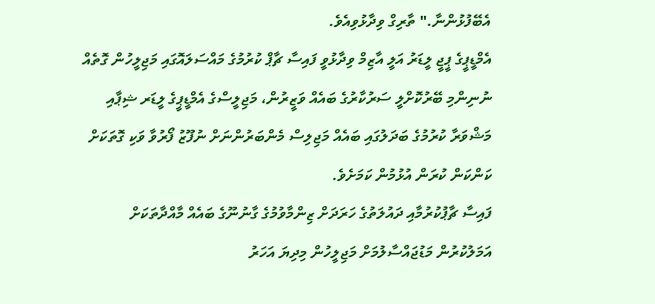އެބޭފުޅުންނާ." ތާރިގް ވިދާޅުވިއެވެ.
އެމްޑީޕީގެ ޕީޖީ ލީޑަރު އަލީ އާޒިމް ވިދާޅުވީ ފައިސާ ޗާޕް ކުރުމުގެ މައްސަލައޮގައި މަޖިލީހުން ގޮތެއް ނުނިންމި ބޭރުކޮށްލީ ސަރުކާރުގެ ބައެއް ވަޒީރުން، މަޖިލީސްގެ އެމްޑީޕީގެ ލީޑަރ ޝިޕާއި މަޝްވަރާ ކުރުމުގެ ބަދަލުގައި ބައެއް މަޖިލިސް މެންބަރުންނަށް ނުފޫޒު ފޯރުވާ ވަކި ގޮތަކަށް ކަންކަން ކުރަން އުޅުމުން ކަމަށެވެ.
ފައިސާ ޗާޕުކުރުމާއި ދައުލަތުގެ ހަރަދަށް ޒިންމާވުމުގެ ގާނުނޫގެ ބައެއް މާއްދާތަކަށް އަމަލުކުރުން މަޑުޖައްސާލުމަށް މަޖިލީހުން މިދިޔަ އަހަރު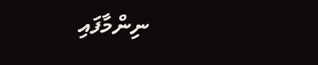ނިންމާފައި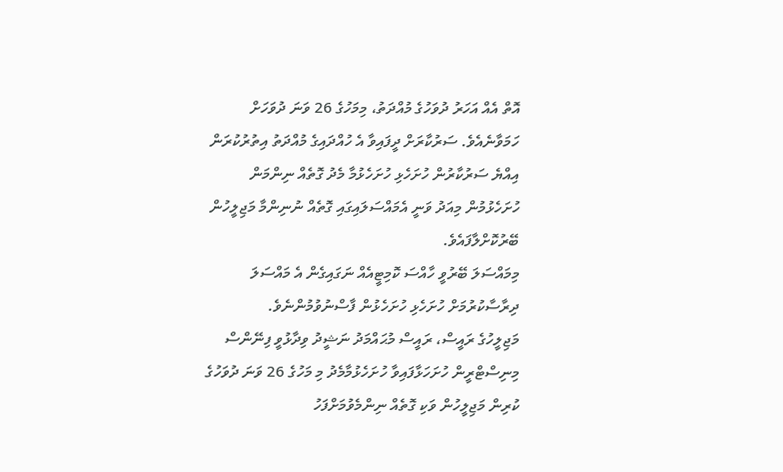އޮތް އެއް އަހަރު ދުވަހުގެ މުއްދަތު، މިމަހުގެ 26 ވަނަ ދުވަހަށް ހަމަވާނެއެވެ. ސަރުކާރަށް ދީފައިވާ އެ ހުއްދައިގެ މުއްދަތު އިތުރުކުރަން އިއްޔެ ސަރުކާރުން ހުށަހެޅި ހުށަހެޅުމާ މެދު ގޮތެއް ނިންމަން ހުށަހެޅުމުން މިއަދު ވަނީ އެމައްސަލައިގައި ގޮތެއް ނުނިންމާ މަޖިލީހުން ބޭރުކޮށްލާފައެވެ.
މިމައްސަލަ ބޭރުވީ ހާއްސަ ކޮމިޓީއެއް ނަގައިގެން އެ މައްސަލަ ދިރާސާކުރުމަށް ހުށަހެޅި ހުށަހެޅުން ފާސްނުވުމުންނެވެ.
މަޖިލީހުގެ ރައީސް، ރައީސް މުޙައްމަދު ނަޝީދު ވިދާޅުވީ ފިނޭންސް މިނިސްޓްރީން ހުށަހަޅާފައިވާ ހުށަހެޅުމާމެދު މި މަހުގެ 26 ވަނަ ދުވަހުގެ ކުރިން މަޖިލީހުން ވަކި ގޮތެއް ނިންމެވުމަށްފަހު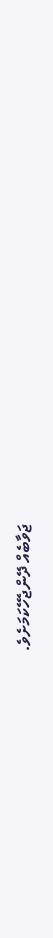ޖަވާބެއް ދޭންޖެހޭކަމަށެވެ.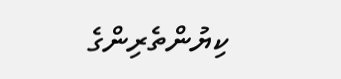ކިޔުންތެރިންގެ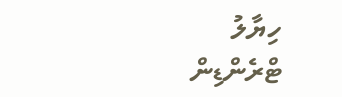ހިޔާލު
ޓްރެންޑިން